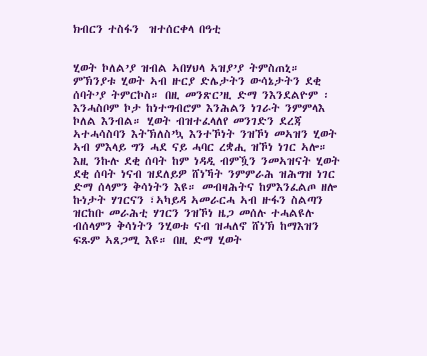ክብርን ተስፋን  ዝተሰርቀላ በዓቲ


ሂወት ኮለል’ያ ዝብል ኣበሃህላ ኣዝያ’ያ ትምስጠኒ። ምኽንያቱ ሂወት ኣብ ዙርያ ድሌታትን ውሳኔታትን ደቂ ሰባት’ያ ትምርኮስ። በዚ መንጽር’ዚ ድማ ንእንደልዮም ፡እንሓስቦም ኮታ ከነተግብሮም እንሕልን ነገራት ንምምላእ ኮለል እንብል። ሂወት ብዝተፈላለየ መንገድን ደረጃ ኣተሓሳስባን እትኽለስ’ኳ እንተኾነት ንዝኾነ መኣዝን ሂወት ኣብ ምእላይ ግን ሓደ ናይ ሓባር ረቋሒ ዝኾነ ነገር ኣሎ። እዚ ንኩሉ ደቂ ሰባት ከም ነዳዲ ብምዃን ንመኣዝናት ሂወት ደቂ ሰባት ነናብ ዝደለይዎ ሸነኻት ንምምራሕ ዝሕግዝ ነገር ድማ ሰላምን ቅሳነትን እዩ። መብዛሕትና ከምእንፈልጦ ዘሎ ኩነታት ሃገርናን ፣ኣካይዳ ኣመራርሓ ኣብ ዙፋን ስልጣን ዝርከቡ መራሕቲ ሃገርን ንዝኾነ ዜጋ መሰሉ ተሓልዩሉ ብሰላምን ቅሳነትን ንሂወቱ ናብ ዝሓለኖ ሸነኽ ከማእዝን ፍጹም ኣጸጋሚ እዩ። በዚ ድማ ሂወት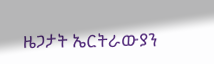ዜጋታት ኤርትራውያን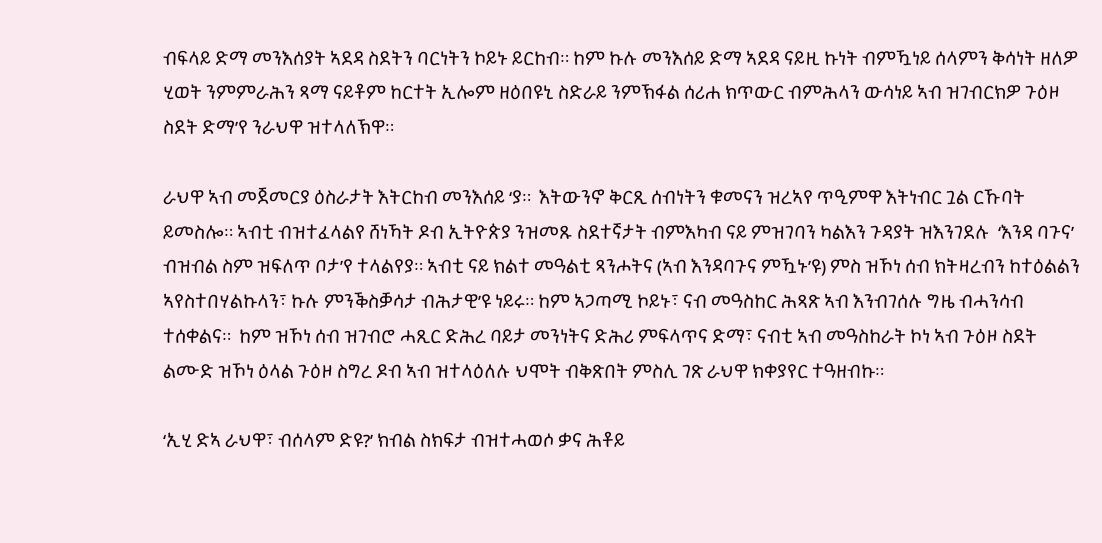ብፍላይ ድማ መንእሰያት ኣደዳ ስደትን ባርነትን ኮይኑ ይርከብ። ከም ኩሉ መንእሰይ ድማ ኣደዳ ናይዚ ኩነት ብምዃነይ ሰላምን ቅሳነት ዘለዎ ሂወት ንምምራሕን ጻማ ናይቶም ከርተት ኢሎም ዘዕበዩኒ ስድራይ ንምኽፋል ሰሪሐ ክጥውር ብምሕላን ውሳነይ ኣብ ዝገብርክዎ ጉዕዞ ስደት ድማ’የ ንራህዋ ዝተላለኽዋ።

ራህዋ ኣብ መጀመርያ ዕስራታት እትርከብ መንእሰይ ‘ያ።  እትውንኖ ቅርጺ ሰብነትን ቁመናን ዝረኣየ ጥዒምዋ እትነብር ጓል ርኹባት ይመስሎ። ኣብቲ ብዝተፈላልየ ሸነኻት ዶብ ኢትዮጵያ ንዝመጹ ስደተኛታት ብምእካብ ናይ ምዝገባን ካልእን ጉዳያት ዝእንገደሉ  ‘እንዳ ባጉና’ ብዝብል ስም ዝፍለጥ ቦታ’የ ተላልየያ። ኣብቲ ናይ ክልተ መዓልቲ ጻንሖትና (ኣብ እንዳባጉና ምዃኑ’ዩ) ምስ ዝኾነ ሰብ ክትዛረብን ከተዕልልን ኣየስተበሃልኩላን፣ ኩሉ ምንቕስቓሳታ ብሕታዊ’ዩ ነይሩ። ከም ኣጋጣሚ ኮይኑ፣ ናብ መዓስከር ሕጻጽ ኣብ እንብገሰሉ ግዜ ብሓንሳብ ተሰቀልና።  ከም ዝኾነ ሰብ ዝገብሮ ሓጺር ድሕረ ባይታ መንነትና ድሕሪ ምፍላጥና ድማ፣ ናብቲ ኣብ መዓስከራት ኮነ ኣብ ጉዕዞ ስደት ልሙድ ዝኾነ ዕላል ጉዕዞ ስግረ ዶብ ኣብ ዝተላዕለሉ ህሞት ብቅጽበት ምስሊ ገጽ ራህዋ ክቀያየር ተዓዘብኩ።

‘ኢሂ ድኣ ራህዋ፣ ብሰላም ድዩ?’ ክብል ስክፍታ ብዝተሓወሶ ቃና ሕቶይ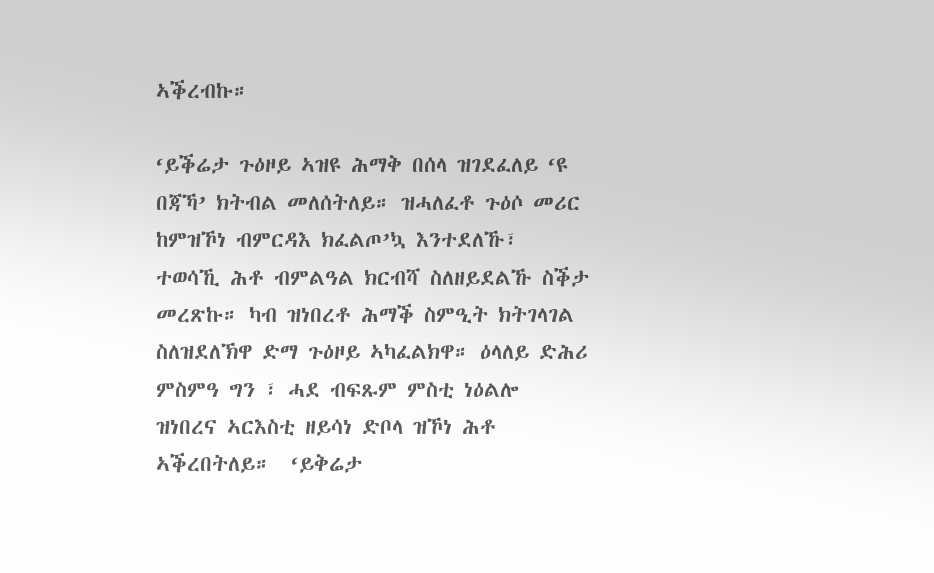ኣቕረብኩ።

‘ይቕሬታ ጉዕዞይ ኣዝዩ ሕማቅ በሰላ ዝገደፈለይ ‘ዩ በጃኻ’ ክትብል መለሰትለይ። ዝሓለፈቶ ጉዕሶ መሪር ከምዝኾነ ብምርዳእ ክፈልጦ’ኳ እንተደለኹ፣ ተወሳኺ ሕቶ ብምልዓል ክርብሻ ስለዘይደልኹ ስቕታ መረጽኩ። ካብ ዝነበረቶ ሕማቕ ስምዒት ክትገላገል ስለዝደለኽዋ ድማ ጉዕዞይ ኣካፈልክዋ። ዕላለይ ድሕሪ ምስምዓ ግን ፣ ሓደ ብፍጹም ምስቲ ነዕልሎ ዝነበረና ኣርእስቲ ዘይሳነ ድቦላ ዝኾነ ሕቶ ኣቕረበትለይ።  ‘ይቅሬታ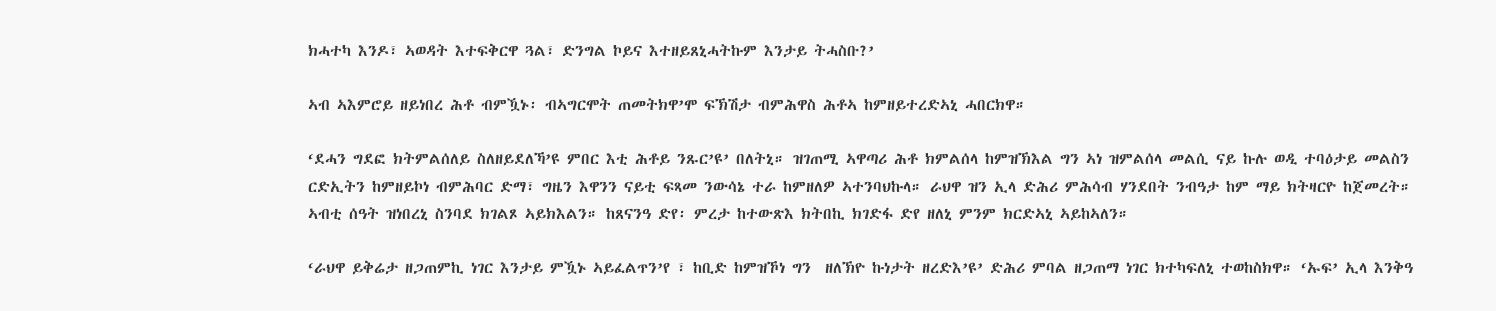ክሓተካ እንዶ፣ ኣወዳት እተፍቅርዋ ጓል፣ ድንግል ኮይና እተዘይጸኒሓትኩም እንታይ ትሓስቡ?’

ኣብ ኣእምሮይ ዘይነበረ ሕቶ ብምዃኑ፡ ብኣግርሞት ጠመትክዋ’ሞ ፍኽሽታ ብምሕዋስ ሕቶኣ ከምዘይተረድኣኒ ሓበርክዋ።

‘ደሓን ግደፎ ክትምልሰለይ ስለዘይደለኻ’ዩ ምበር እቲ ሕቶይ ንጹር’ዩ’ በለትኒ። ዝገጠሚ ኣዋጣሪ ሕቶ ክምልሰላ ከምዝኽእል ግን ኣነ ዝምልሰላ መልሲ ናይ ኩሉ ወዲ ተባዕታይ መልስን ርድኢትን ከምዘይኮነ ብምሕባር ድማ፣ ግዜን እዋንን ናይቲ ፍጻመ ንውሳኔ ተራ ከምዘለዎ ኣተንባህኩላ። ራህዋ ዝን ኢላ ድሕሪ ምሕሳብ ሃንደበት ንብዓታ ከም ማይ ክትዛርዮ ከጀመረት። ኣብቲ ሰዓት ዝነበረኒ ስንባደ ክገልጾ ኣይክእልን። ከጸናንዓ ድየ፡ ምረታ ከተውጽእ ክትበኪ ክገድፋ ድየ ዘለኒ ምንም ክርድኣኒ ኣይከኣለን።

‘ራህዋ ይቅሬታ ዘጋጠምኪ ነገር እንታይ ምዃኑ ኣይፈልጥን’የ ፣ ከቢድ ከምዝኾነ ግን  ዘለኽዮ ኩነታት ዘረድእ’ዩ’ ድሕሪ ምባል ዘጋጠማ ነገር ክተካፍለኒ ተወከስክዋ። ‘ኡፍ’ ኢላ እንቅዓ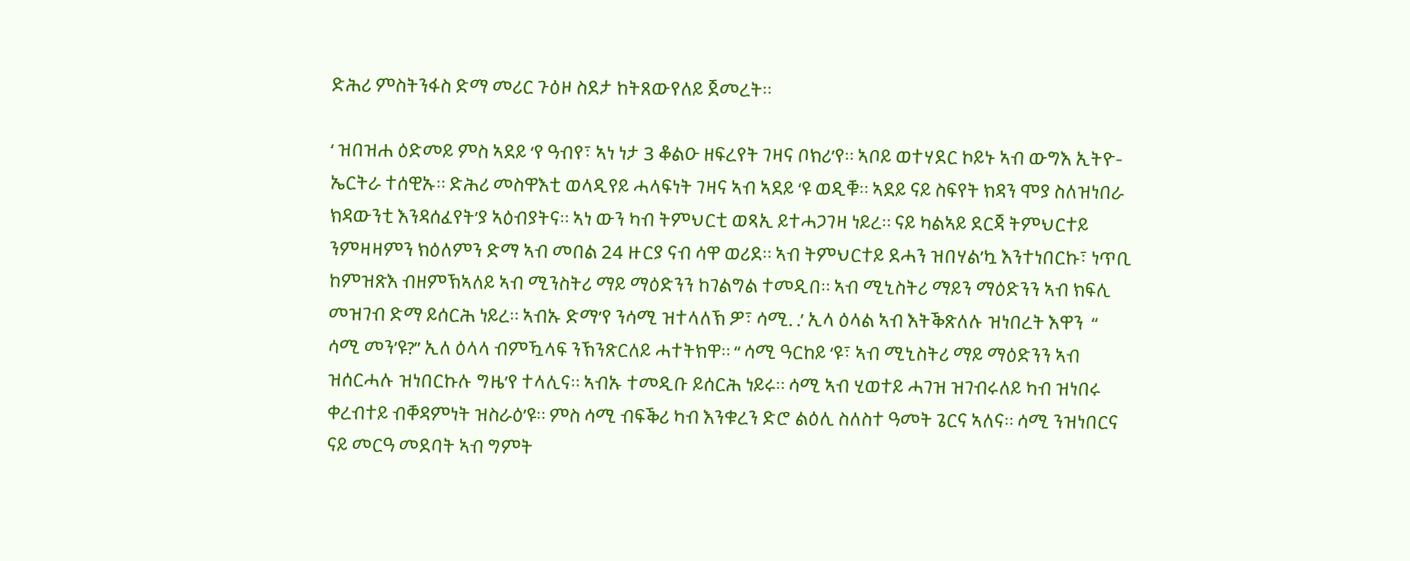ድሕሪ ምስትንፋስ ድማ መሪር ጉዕዞ ስደታ ከትጸውየለይ ጀመረት።

‘ ዝበዝሐ ዕድመይ ምስ ኣደይ ‘የ ዓብየ፣ ኣነ ነታ 3 ቆልዑ ዘፍረየት ገዛና ቦክሪ’የ። ኣቦይ ወተሃደር ኮይኑ ኣብ ውግእ ኢትዮ-ኤርትራ ተሰዊኡ። ድሕሪ መስዋእቲ ወላዲየይ ሓላፍነት ገዛና ኣብ ኣደይ ‘ዩ ወዲቑ። ኣደይ ናይ ስፍየት ክዳን ሞያ ስለዝነበራ ክዳውንቲ እንዳሰፈየት’ያ ኣዕብያትና። ኣነ ውን ካብ ትምህርቲ ወጻኢ ይተሓጋገዛ ነይረ። ናይ ካልኣይ ደርጃ ትምህርተይ ንምዛዛምን ክዕለምን ድማ ኣብ መበል 24 ዙርያ ናብ ሳዋ ወሪደ። ኣብ ትምህርተይ ደሓን ዝበሃል’ኳ እንተነበርኩ፣ ነጥቢ ከምዝጽእ ብዘምኽኣለይ ኣብ ሚንስትሪ ማይ ማዕድንን ከገልግል ተመዲበ። ኣብ ሚኒስትሪ ማይን ማዕድንን ኣብ ክፍሊ መዝገብ ድማ ይሰርሕ ነይረ። ኣብኡ ድማ’የ ንሳሚ ዝተላለኽ ዎ፣ ሳሚ. .’ ኢላ ዕላል ኣብ እትቕጽለሉ ዝነበረት እዋን  “ ሳሚ መን’ዩ?” ኢለ ዕላላ ብምዃላፍ ንኽንጽርለይ ሓተትክዋ። “ ሳሚ ዓርከይ ‘ዩ፣ ኣብ ሚኒስትሪ ማይ ማዕድንን ኣብ ዝሰርሓሉ ዝነበርኩሉ ግዜ’የ ተላሊና። ኣብኡ ተመዲቡ ይሰርሕ ነይሩ። ሳሚ ኣብ ሂወተይ ሓገዝ ዝገብሩለይ ካብ ዝነበሩ ቀረብተይ ብቐዳምነት ዝስራዕ’ዩ። ምስ ሳሚ ብፍቕሪ ካብ እንቁረን ድሮ ልዕሊ ስለስተ ዓመት ጌርና ኣለና። ሳሚ ንዝነበርና ናይ መርዓ መደባት ኣብ ግምት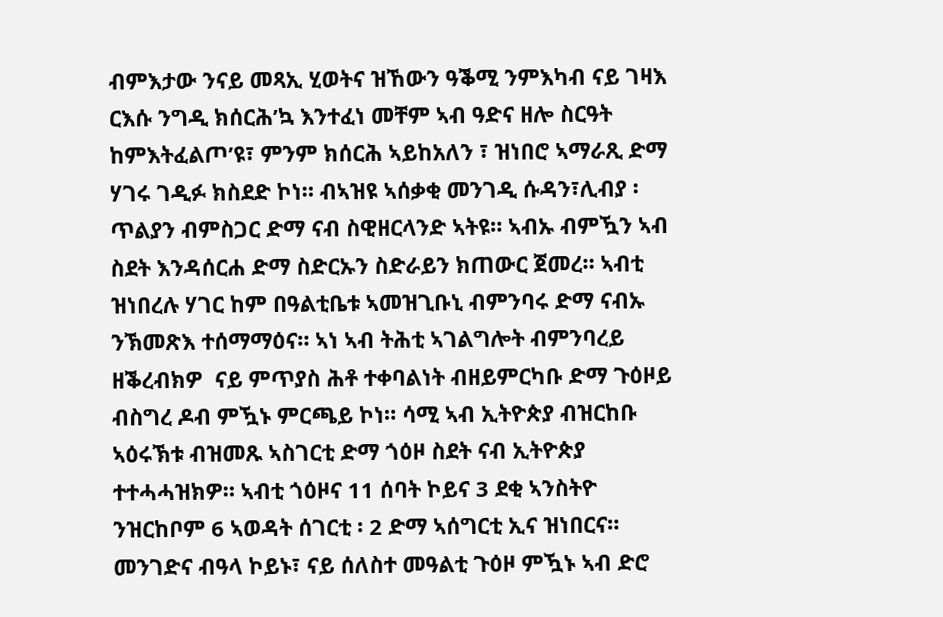ብምእታው ንናይ መጻኢ ሂወትና ዝኸውን ዓቕሚ ንምእካብ ናይ ገዛእ ርእሱ ንግዲ ክሰርሕ’ኳ እንተፈነ መቸም ኣብ ዓድና ዘሎ ስርዓት ከምእትፈልጦ’ዩ፣ ምንም ክሰርሕ ኣይከአለን ፣ ዝነበሮ ኣማራጺ ድማ ሃገሩ ገዲፉ ክስደድ ኮነ። ብኣዝዩ ኣሰቃቂ መንገዲ ሱዳን፣ሊብያ ፡ጥልያን ብምስጋር ድማ ናብ ስዊዘርላንድ ኣትዩ። ኣብኡ ብምዃን ኣብ ስደት እንዳሰርሐ ድማ ስድርኡን ስድራይን ክጠውር ጀመረ። ኣብቲ ዝነበረሉ ሃገር ከም በዓልቲቤቱ ኣመዝጊቡኒ ብምንባሩ ድማ ናብኡ ንኽመጽእ ተሰማማዕና። ኣነ ኣብ ትሕቲ ኣገልግሎት ብምንባረይ ዘቕረብክዎ  ናይ ምጥያስ ሕቶ ተቀባልነት ብዘይምርካቡ ድማ ጉዕዞይ ብስግረ ዶብ ምዃኑ ምርጫይ ኮነ። ሳሚ ኣብ ኢትዮጵያ ብዝርከቡ ኣዕሩኽቱ ብዝመጹ ኣስገርቲ ድማ ጎዕዞ ስደት ናብ ኢትዮጵያ ተተሓሓዝክዎ። ኣብቲ ጎዕዞና 11 ሰባት ኮይና 3 ደቂ ኣንስትዮ ንዝርከቦም 6 ኣወዳት ሰገርቲ ፡ 2 ድማ ኣሰግርቲ ኢና ዝነበርና። መንገድና ብዓላ ኮይኑ፣ ናይ ሰለስተ መዓልቲ ጉዕዞ ምዃኑ ኣብ ድሮ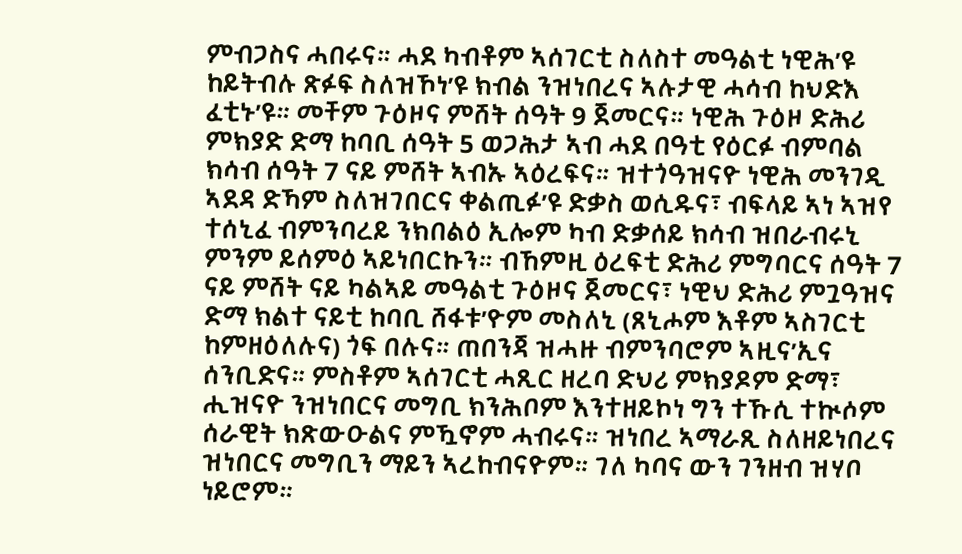ምብጋስና ሓበሩና። ሓደ ካብቶም ኣሰገርቲ ስለስተ መዓልቲ ነዊሕ’ዩ ከይትብሉ ጽፉፍ ስለዝኾነ’ዩ ክብል ንዝነበረና ኣሉታዊ ሓሳብ ከህድእ ፈቲኑ’ዩ። መቸም ጉዕዞና ምሸት ሰዓት 9 ጀመርና። ነዊሕ ጉዕዞ ድሕሪ ምክያድ ድማ ከባቢ ሰዓት 5 ወጋሕታ ኣብ ሓደ በዓቲ የዕርፉ ብምባል ክሳብ ሰዓት 7 ናይ ምሸት ኣብኡ ኣዕረፍና። ዝተጎዓዝናዮ ነዊሕ መንገዲ ኣደዳ ድኻም ስለዝገበርና ቀልጢፉ’ዩ ድቃስ ወሲዱና፣ ብፍላይ ኣነ ኣዝየ ተሰኒፈ ብምንባረይ ንክበልዕ ኢሎም ካብ ድቃሰይ ክሳብ ዝበራብሩኒ ምንም ይሰምዕ ኣይነበርኩን። ብኸምዚ ዕረፍቲ ድሕሪ ምግባርና ሰዓት 7 ናይ ምሸት ናይ ካልኣይ መዓልቲ ጉዕዞና ጀመርና፣ ነዊህ ድሕሪ ምጓዓዝና ድማ ክልተ ናይቲ ከባቢ ሸፋቱ’ዮም መስለኒ (ጸኒሖም እቶም ኣስገርቲ ከምዘዕለሉና) ጎፍ በሉና። ጠበንጃ ዝሓዙ ብምንባሮም ኣዚና’ኢና ሰንቢድና። ምስቶም ኣሰገርቲ ሓጺር ዘረባ ድህሪ ምክያዶም ድማ፣ ሒዝናዮ ንዝነበርና መግቢ ክንሕቦም እንተዘይኮነ ግን ተኹሲ ተኲሶም ሰራዊት ክጽውዑልና ምዃኖም ሓብሩና። ዝነበረ ኣማራጺ ስለዘይነበረና ዝነበርና መግቢን ማይን ኣረከብናዮም። ገለ ካባና ውን ገንዘብ ዝሃቦ ነይሮም።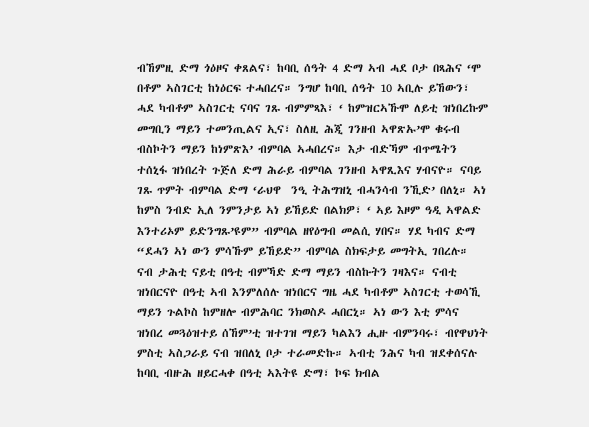ብኸምዚ ድማ ጎዕዞና ቀጸልና፣ ከባቢ ሰዓት 4 ድማ ኣብ ሓደ ቦታ በጻሕና ‘ሞ በቶም ኣስገርቲ ከነዕርፍ ተሓበረና። ንግሆ ከባቢ ሰዓት 10 ኣቢሉ ይኸውን፣ ሓደ ካብቶም ኣስገርቲ ናባና ገጹ ብምምጻእ፣ ‘ ከምዝርኣኹሞ ለይቲ ዝነበረኩም መግቢን ማይን ተመንጢልና ኢና፣ ስለዚ ሕጂ ገንዘብ ኣዋጽኡ’ሞ ቁሩብ ብስኮትን ማይን ከነምጽእ’ ብምባል ኣሓበረና። እታ ብድኻም ብጥሜትን ተሰኒፋ ዝነበረት ጉጅለ ድማ ሕራይ ብምባል ገንዘብ ኣዋጺእና ሃብናዮ። ናባይ ገጹ ጥምት ብምባል ድማ ‘ራህዋ  ንዒ ትሕግዝኒ ብሓንሳብ ንኺድ’ በለኒ። ኣነ ከምስ ንብድ ኢለ ንምንታይ ኣነ ይኸይድ በልክዎ፣ ‘ ኣይ እዞም ዓዲ ኣዋልድ እንተሪኦም ይድንግጹ’ዩም” ብምባል ዘየዕግብ መልሲ ሃበና። ሃደ ካብና ድማ “ደሓን ኣነ ውን ምሳኹም ይኸይድ” ብምባል ስክፍታይ መግትኢ ገበረሉ። ናብ ታሕቲ ናይቲ በዓቲ ብምኻድ ድማ ማይን ብስኩትን ገዛእና። ናብቲ ዝነበርናዮ በዓቲ ኣብ እንምለሰሉ ዝነበርና ግዜ ሓደ ካብቶም ኣስገርቲ ተወሳኺ ማይን ጉልኮስ ከምዘሎ ብምሕባር ንክወስዶ ሓበርኒ። ኣነ ውን እቲ ምሳና ዝነበረ መጓዕዝተይ ሰኸም’ቲ ዝተገዝ ማይን ካልእን ሒዙ ብምንባሩ፣ ብየዋህነት ምስቲ ኣስጋራይ ናብ ዝበለኒ ቦታ ተራመድኩ። ኣብቲ ንሕና ካብ ዝደቀሰናሉ ከባቢ ብዙሕ ዘይርሓቀ በዓቲ ኣእትዩ ድማ፣ ኮፍ ክብል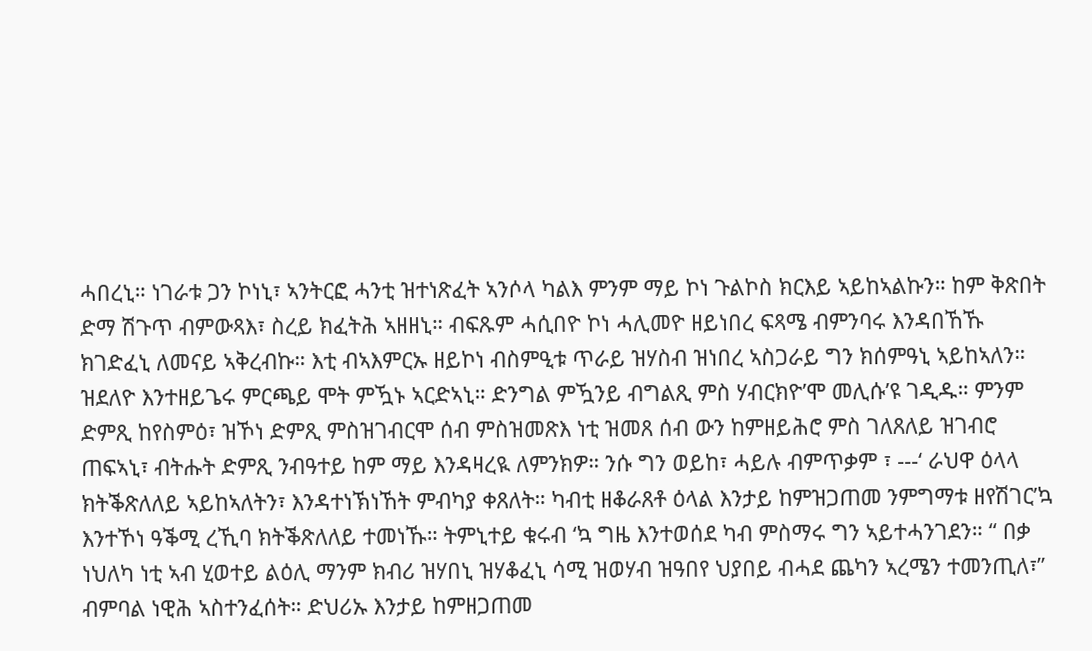ሓበረኒ። ነገራቱ ጋን ኮነኒ፣ ኣንትርፎ ሓንቲ ዝተነጽፈት ኣንሶላ ካልእ ምንም ማይ ኮነ ጉልኮስ ክርእይ ኣይከኣልኩን። ከም ቅጽበት ድማ ሽጉጥ ብምውጻእ፣ ስረይ ክፈትሕ ኣዘዘኒ። ብፍጹም ሓሲበዮ ኮነ ሓሊመዮ ዘይነበረ ፍጻሜ ብምንባሩ እንዳበኸኹ ክገድፈኒ ለመናይ ኣቅረብኩ። እቲ ብኣእምርኡ ዘይኮነ ብስምዒቱ ጥራይ ዝሃስብ ዝነበረ ኣስጋራይ ግን ክሰምዓኒ ኣይከኣለን። ዝደለዮ እንተዘይጌሩ ምርጫይ ሞት ምዃኑ ኣርድኣኒ። ድንግል ምዃንይ ብግልጺ ምስ ሃብርክዮ’ሞ መሊሱ’ዩ ገዲዱ። ምንም ድምጺ ከየስምዕ፣ ዝኾነ ድምጺ ምስዝገብርሞ ሰብ ምስዝመጽእ ነቲ ዝመጸ ሰብ ውን ከምዘይሕሮ ምስ ገለጸለይ ዝገብሮ ጠፍኣኒ፣ ብትሑት ድምጺ ንብዓተይ ከም ማይ እንዳዛረዪ ለምንክዎ። ንሱ ግን ወይከ፣ ሓይሉ ብምጥቃም ፣ ---‘ ራህዋ ዕላላ ክትቕጽለለይ ኣይከኣለትን፣ እንዳተነኽነኸት ምብካያ ቀጸለት። ካብቲ ዘቆራጸቶ ዕላል እንታይ ከምዝጋጠመ ንምግማቱ ዘየሽገር’ኳ እንተኾነ ዓቕሚ ረኺባ ክትቕጽለለይ ተመነኹ። ትምኒተይ ቁሩብ ‘ኳ ግዜ እንተወሰደ ካብ ምስማሩ ግን ኣይተሓንገደን። “ በቃ ነህለካ ነቲ ኣብ ሂወተይ ልዕሊ ማንም ክብሪ ዝሃበኒ ዝሃቆፈኒ ሳሚ ዝወሃብ ዝዓበየ ህያበይ ብሓደ ጨካን ኣረሜን ተመንጢለ፣” ብምባል ነዊሕ ኣስተንፈሰት። ድህሪኡ እንታይ ከምዘጋጠመ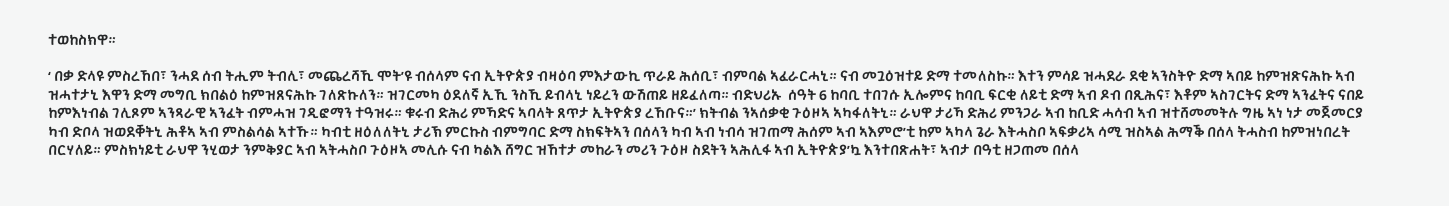ተወከስክዋ።

‘ በቃ ድላዩ ምስረኸበ፣ ንሓደ ሰብ ትሒም ትብሊ፣ መጨረሻኺ ሞት’ዩ ብሰላም ናብ ኢትዮጵያ ብዛዕባ ምእታውኪ ጥራይ ሕሰቢ፣ ብምባል ኣፈራርሓኒ። ናብ መጓዕዝተይ ድማ ተመለስኩ። እተን ምሳይ ዝሓደራ ደቂ ኣንስትዮ ድማ ኣበይ ከምዝጽናሕኩ ኣብ ዝሓተታኒ እዋን ድማ መግቢ ክበልዕ ከምዝጸናሕኩ ገለጽኩለን። ዝገርመካ ዕደለኛ ኢኺ ንስኺ ይብላኒ ነይረን ውሽጠይ ዘይፈለጣ። ብድህሪኡ  ሰዓት 6 ከባቢ ተበገሱ ኢሎምና ከባቢ ፍርቂ ለይቲ ድማ ኣብ ዶብ በጺሕና፣ እቶም ኣስገርትና ድማ ኣንፈትና ናበይ ከምእነብል ገሊጾም ኣንጻራዊ ኣንፈት ብምሓዝ ገዲፎማን ተዓዝሩ። ቁሩብ ድሕሪ ምኻድና ኣባላት ጸጥታ ኢትዮጵያ ረኸቡና።’ ክትብል ንኣሰቃቂ ጉዕዞኣ ኣካፋለትኒ። ራህዋ ታሪኻ ድሕሪ ምንጋራ ኣብ ከቢድ ሓሳብ ኣብ ዝተሸመመትሉ ግዜ ኣነ ነታ መጀመርያ ካብ ድቦላ ዝወደቐትኒ ሕቶኣ ኣብ ምስልሳል ኣተኹ። ካብቲ ዘዕለለትኒ ታሪኽ ምርኩስ ብምግባር ድማ ስክፍትኣን በሰላን ካብ ኣብ ነብሳ ዝገጠማ ሕሰም ኣብ ኣእምሮ’ቲ ከም ኣካላ ጌራ እትሓስቦ ኣፍቃሪኣ ሳሚ ዝስኣል ሕማቕ በሰላ ትሓስብ ከምዝነበረት በርሃለይ። ምስክነይቲ ራህዋ ንሂወታ ንምቅያር ኣብ ኣትሓስቦ ጉዕዞኣ መሊሱ ናብ ካልእ ሸግር ዝኸተታ መከራን መሪን ጉዕዞ ስደትን ኣሕሊፋ ኣብ ኢትዮጵያ’ኳ እንተበጽሐት፣ ኣብታ በዓቲ ዘጋጠመ በሰላ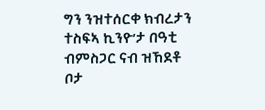ግን ንዝተሰርቀ ክብረታን ተስፍኣ ኪንዮ’ታ በዓቲ ብምስጋር ናብ ዝኸደቶ ቦታ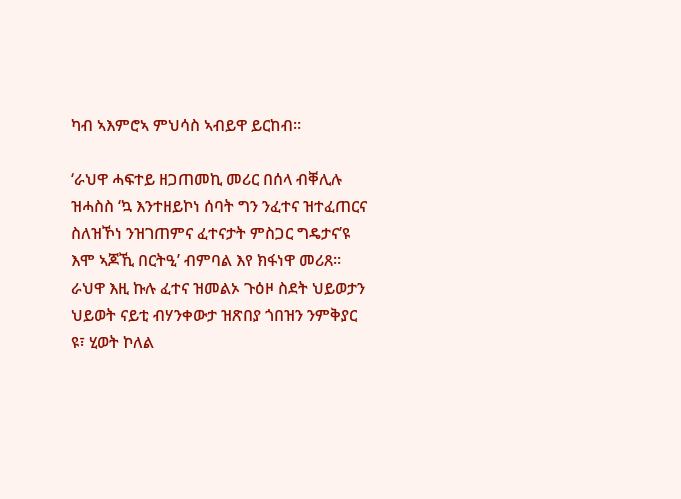ካብ ኣእምሮኣ ምህሳስ ኣብይዋ ይርከብ።

‘ራህዋ ሓፍተይ ዘጋጠመኪ መሪር በሰላ ብቐሊሉ ዝሓስስ ‘ኳ እንተዘይኮነ ሰባት ግን ንፈተና ዝተፈጠርና ስለዝኾነ ንዝገጠምና ፈተናታት ምስጋር ግዴታና’ዩ እሞ ኣጆኺ በርትዒ’ ብምባል እየ ክፋነዋ መሪጸ። ራህዋ እዚ ኩሉ ፈተና ዝመልኦ ጉዕዞ ስደት ህይወታን ህይወት ናይቲ ብሃንቀውታ ዝጽበያ ጎበዝን ንምቅያር ዩ፣ ሂወት ኮለል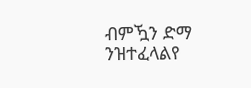ብምዃን ድማ ንዝተፈላልየ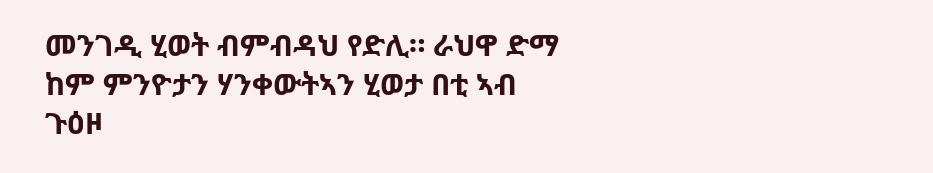መንገዲ ሂወት ብምብዳህ የድሊ። ራህዋ ድማ ከም ምንዮታን ሃንቀውትኣን ሂወታ በቲ ኣብ ጉዕዞ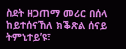ስደት ዘጋጠማ መሪር በሰላ ከይተሰናኸለ ክቕጽል ሰናይ ትምኒተይ’ዩ፣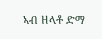ኣብ ዘላቶ ድማ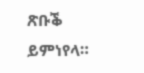ጽቡቕ ይምነየላ።